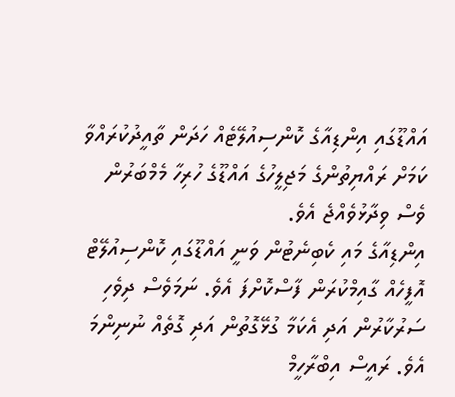އައްޑޫގައި އިންޑިއާގެ ކޮންސިއުލޭޓެއް ހަދަން ތާއީދުކުރައްވާ ކަމަށް ރައްޔިތުންގެ މަޖިލީހުގެ އައްޑޫގެ ހުރިހާ މެމްބަރުން ވެސް ވިދާޅުވެއްޖެ އެވެ.
އިންޑިއާގެ މައި ކެބިނެޓުން ވަނީ އައްޑޫގައި ކޮންސިއުލޭޓް އޮފީހެއް ގާއިމްކުރަން ފާސްކޮށްފަ އެވެ. ނަމަވެސް ދިވެހި ސަރުކާރުން އަދި އެކަމާ ގުޅޭގޮތުން އަދި ގޮތެއް ނުނިންމަ އެވެ. ރައީސް އިބްރާހީމް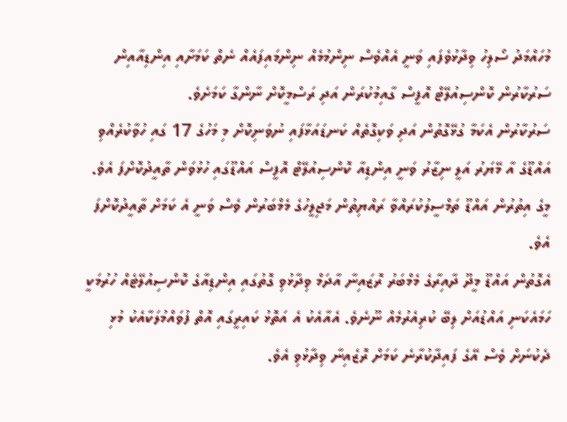މުހައްމަދު ސޯލިހު ވިދާޅުވެފައި ވަނީ އެއްވެސް ނިންމުމެއް ނިންމައިފައެއް ނެތް ކަމަށާއި އިންޑިއާއިން ސަރުކާރުން ކޮންސިއުލޭޓް އޮފީސް ގާއިމުކުރަން އަދި ރަސްމީކޮށް ނާންގާ ކަމަށެވެ.
ސަރުކާރުން އެކަމާ ގުޅޭގޮތުން އަދި ވަކިގޮތެއް ކަނޑައަޅާފައި ނުވަނިކޮށް މި މަހުގެ 17 ގައި ހުވާކުރެއްވި އައްޑޫގެ އާ މޭޔަރު އަލީ ނިޒާރު ވަނީ އިންޑިއާ ކޮންސިއުލޭޓް އޮފީސް އައްޑޫގައި ހުޅުވަން ތާއީދުކޮށްފަ އެވެ. މީގެ އިތުރުން އައްޑޫ ތަމްސީލުކުރައްވާ ރައްޔިތުން މަޖިލީހުގެ މެމްބަރުން ވެސް ވަނީ އެ ކަމަށް ތާއީދުކޮށްފަ އެވެ.
އެގޮތުން އައްޑޫ މީދޫ ދާއިރާގެ މެމްބަރު ރޮޒައިނާ އާދަމް ވިދާޅުވި ގޮތުގައި އިންޑިއާގެ ކޮންސިއުލޭޓެއް ހުރުމަކީ ހަމައެކަނި އައްޑުއަށް ލިބޭ ކުރިއެރުމެއް ނޫނެވެ. އެއާއެކު އެ އަތޮޅު ކައިރީގައި އޮތް ފުވައްމުލަކާއެކު މުޅި ދެކުނަށް ވެސް އޭގެ ފައިދާކުރާނެ ކަމަށް ރޮޒެއިނާ ވިދާޅުވި އެވެ.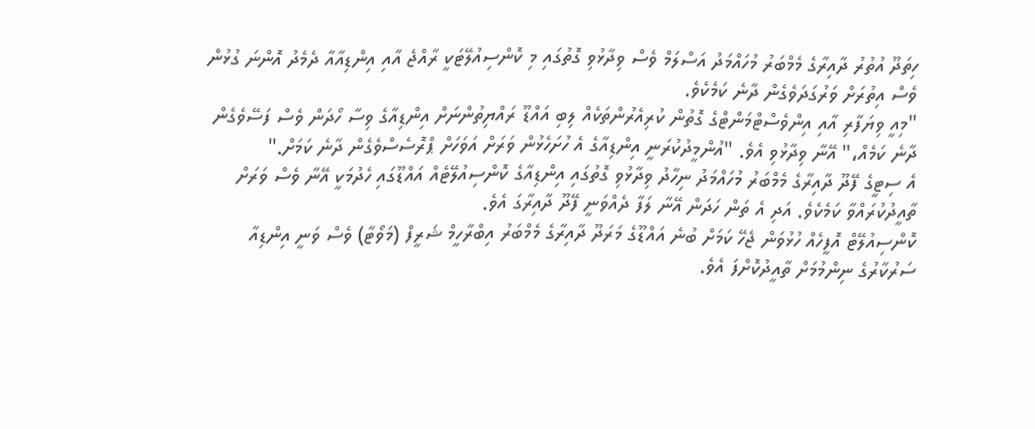ހިތަދޫ އުތުރު ދާއިރާގެ މެމްބަރު މުހައްމަދު އަސްލަމް ވެސް ވިދާޅުވި ގޮތުގައި މި ކޮންސިއުލޭޓަކީ ރާއްޖެ އާއި އިންޑިއާއާ ދެމެދު އޮންނަ ގުޅުން ވެސް އިތުރަށް ވަރުގަދަވެގެން ދާނެ ކަމެކެވެ.
"މިއީ ވިޔަފާރި އާއި އިންވެސްޓްމަންޓްގެ ގޮތުން ކުރިއެރުންތަކެއް ލިބި އައްޑޫ ރައްޔިތުންނަށް އިންޑިއާގެ ވިސާ ހޯދަން ވެސް ފަސޭވެގެން ދާނެ ކަމެއް،" އޭނާ ވިދާޅުވި އެވެ. "އުންމީދުކުރަނީ އިންޑިއާގެ އެ ހުށަހެޅުން ވަރަށް އަވަހަށް ޕްރޮސެސްވެގެން ދާނެ ކަމަށް."
އެ ސިޓީގެ ފޭދޫ ދާއިރާގެ މެމްބަރު މުހައްމަދު ނިހާދު ވިދާޅުވި ގޮތުގައި އިންޑިއާގެ ކޮންސިއުލޭޓެއް އައްޑޫގައި ހެދުމަކީ އޭނާ ވެސް ވަރަށް ތާއީދުކުރައްވާ ކަމެކެވެ. އަދި އެ ތަން ހަދަން އޭނާ ލަފާ ދެއްވަނީ ފޭދޫ ދާއިރާގަ އެވެ.
ކޮންސިއުލޭޓް އޮފީހެއް ހުޅުވަން ޖެހޭ ކަމަށް ބުނެ އައްޑޫގެ މަރަދޫ ދާއިރާގެ މެމްބަރު އިބްރާހީމް ޝަރީފް (މަވޯޓާ) ވެސް ވަނީ އިންޑިއާ ސަރުކާރުގެ ނިންމުމަށް ތާއީދުކޮށްފަ އެވެ.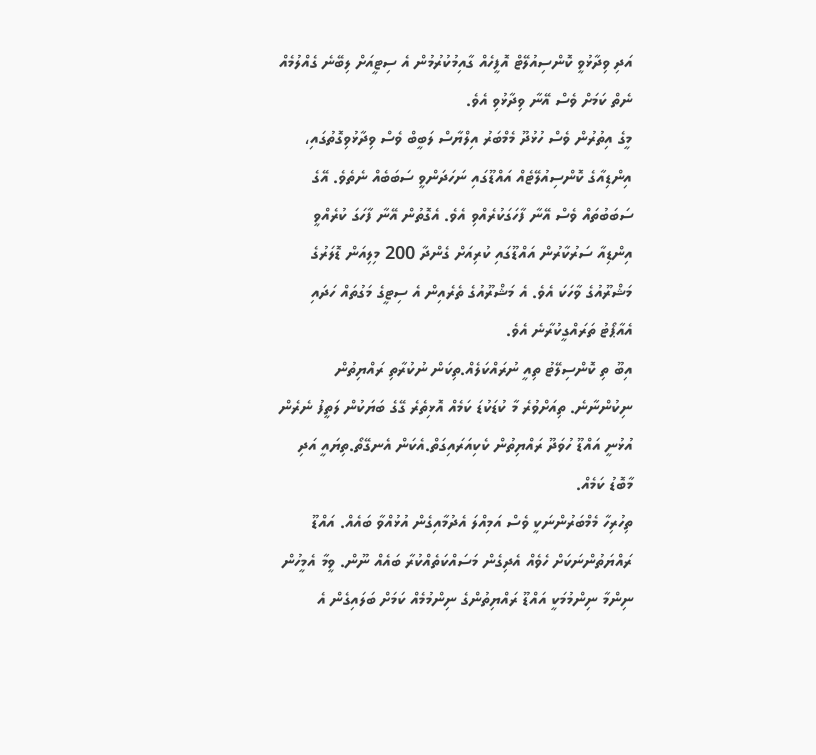އަދި ވިދާޅުވީ ކޮންސިއުލޭޓް އޮފީހެއް ގާއިމުކުރުމުން އެ ސިޓީއަށް ލިބޭނެ ގެއްލުމެއް ނެތް ކަމަށް ވެސް އޭނާ ވިދާޅުވި އެވެ.
މީގެ އިތުރުން ވެސް ހުޅުދޫ މެމްބަރު އިލްޔާސް ލަބީބް ވެސް ވިދާޅުވިގޮތުގައި، އިންޑިއާގެ ކޮންސިއުލޭޓެއް އައްޑޫގައި ނަހަދަންވީ ސަބަބެއް ނެތެވެ. އޭގެ ސަބަބުތައް ވެސް އޭނާ ފާހަގަކުރެއްވި އެވެ. އެގޮތުން އޭނާ ފާހަގަ ކުރެއްވީ އިންޑިއާ ސަރުކާރުން އައްޑޫގައި ކުރިއަށް ގެންދާ 200 މިލިއަން ޑޮލަރުގެ މަޝްރޫއުގެ ވާހަކަ އެވެ. އެ މަޝްރޫއުގެ ތެރެއިން އެ ސިޓީގެ މަގުތައް ހަދައި އެއާޕޯޓު ތަރައްގީކުރާނެ އެވެ.
އިބޫ ތި ކޮންސިލޭޓު ތިއީ ނުރައްކަލެއް.ތިކަން ނުކުރާތި ރައްޔިތުން ނިކުންނާނެ. ތިއަށްވުރެ މާ ކުޑަކުޑަ ކަމެއް އޮޅިތެރެ ގޭގެ ބަޔަކުން ލަތީފު ނެރެން އުޅުނީ އައްޑޫ ހުވަދޫ ރައްޔިތުން ކެކިއަރައިގަތް.އެކަން އެނގޭތޯ.ތިޔައީ އަދި މާބޮޑު ކަމެއް.
ތިހުރިހާ މެމްބަރުންނަކީ ވެސް އަމިއްލަ އެދުމާއިގެން އުޅުއްވާ ބައެއް. އައްޑޫ ރައްޔަތުންނަކަށް ހެވެއް އެދިގެން މަސައްކަތެއްކުރާ ބައެއް ނޫން. ވީމާ އެމީހުން ނިންމާ ނިންމުމަކީ އައްޑޫ ރައްޔިތުންގެ ނިންމުމެއް ކަމަށް ބަލައިގެން އެ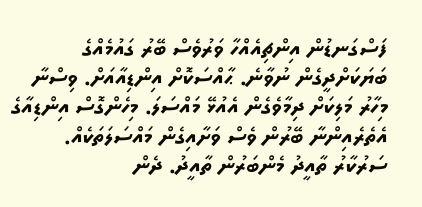ފަސްގަނޑުން އިންޗިއެއްހާ ވަރުވެސް ބޭރު ގައުމެއްގެ ބަޔަކަށްދީގެން ނުވާނެ. ޙާއްސަކޮށް އިންޑިއާއަށް. ވިސްނާ މިހާރު މަލިކަށް ދިމާވެގެން އެއުޅޭ މައްސަލަ. މިހެންގޮސް އިންޑިއާގެ އެތެރެއިންނާ ބޭރުން ވެސް ވަށާއިގެން މައްސަލަތަކެއް.
ސަރުކާރު ތާއީދު މެންބަރުން ތާއީދު. ދެން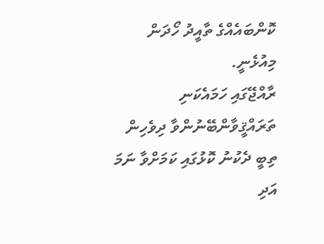ކޮންބައެއްގެ ތާއީދު ހޯދަން މިއުޅެނީ.
ރާއްޖޭގައި ހަމައެކަނި ތަރައްޤީވާންބޭނުންވާ ދިވެހިން ތިބީ ދެކުނު ކޮޅުގައި ކަމަށްވާ ނަމަ އަދި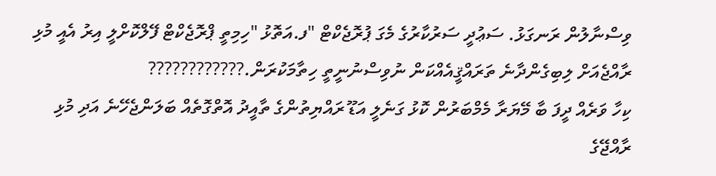ވިސްނާލުން ރަނގަޅު. ސަޢުދީ ސަރުކާރުގެ މެގަ ޕުރޮޖެކްޓް "ފ.އަތޮޅު "ހިމިތީ ޕްރޮޖެކްޓް ފޭލްކޮށްލީ އިރު އެއީ މުޅި ރާއްޖެއަށް ލިބިގެންދާނެ ތަރައްޤީއެއްކަން ނުވިސްނުނީތީ ހިތާމަކުރަން.????????????
ކިހާ ވަރެއް ދީފަ ބާ މޭޔަރާ މެމްބަރުން ކޮޅު ގަނެލީ އަޑޫ ރައްޔިތުންގެ ތާއީދު އޮތްގޮތެއް ބަލަންޖެހޭނެ އަދި މުޅި ރާއްޖޭގެ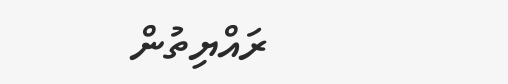ރައްޔިތުން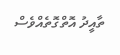ތާއީދު އޮތްގޮތެއްވެސް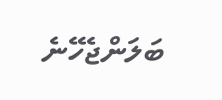ބަލަންޖެހޭނެ